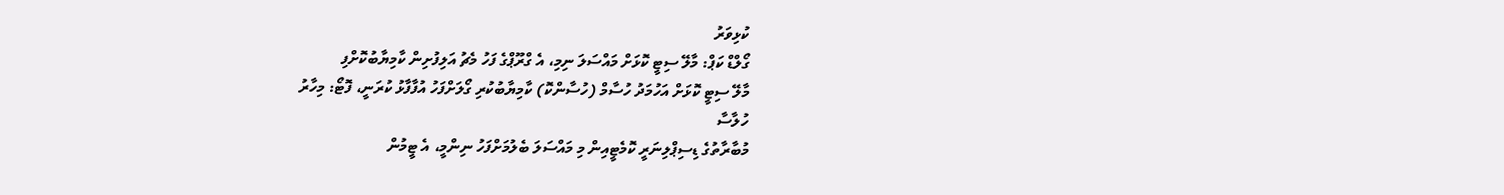ކުޅިވަރު
ގޯލްޑް ކަޕް: މާލޭ ސިޓީ ކޮޅަށް މައްސަލަ ނިމި، އެ ގްރޫޕްގެ ފަހު މެޗު އަލިފުށިން ކާމިޔާބުކޮށްފި
މާލޭ ސިޓީ ކޮޅަށް އަހުމަދު ހުސާމް (ހުސާންކޮ) ކާމިޔާބުކުރި ގޯލަށްފަހު އުފާފާޅު ކުރަނީ، ފޮޓޯ: މިހާރު
ހުލާސާ
މުބާރާތުގެ ޑިސިޕްލިނަރީ ކޮމެޓީއިން މި މައްސަލަ ބެލުމަށްފަހު ނިންމީ، އެ ޓީމުން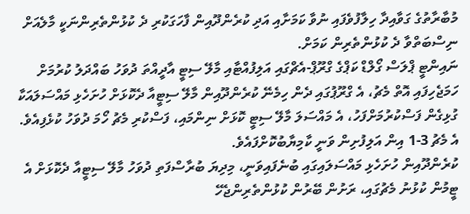މުބާރާތުގެ ގަވާއިދާ ހިލާފުވެފައި ނުވާ ކަމަށާއި އަދި ކުރެންދޫއިން ފާހަގަކުރި ދެ ކުޅުންތެރިންނަކީ މާލެއަށް ނިސްބަތްވާ ދެ ކުޅުންތެރިން ކަމަށް.
ނައިންޓީ ޕްލަސް ގޯލްޑް ކަޕްގެ ގްރޫޕް-އެޗްގައި އަލިފުއްޓާއި މާލޭ ސިޓީ އާދީއްތަ ދުވަހު ބައްދަލު ކުރުމަށް ހަމަޖެހިފައި އޮތް މެޗު، އެ ގްރޫޕުގައި ދެން ހިމެނޭ ކުރެންދޫއިން މާލޭ ސިޓީއާ ދެކޮޅަށް ހުށަހެޅި މައްސަލައަކާ ގުޅިގެން ފަސްކުރުމަށްފަހު، އެ މައްސަލަ މާލޭ ސިޓީ ކޮޅަށް ނިންމައި، ފަސްކުރި މެޗު ހޯމަ ދުވަހު ކުޅެފިއެވެ. އެ މެޗު 3-1 އިން އަލިފުށިން ވަނީ ކާމިޔާބުކޮށްފައެވެ.
ކުރެންދޫއިން ހުށަހެޅި މައްސަލައިގައި ބުނެފައިވަނީ، މިދިޔަ ބުރާސްފަތި ދުވަހު މާލޭ ސިޓީއާ ދެކޮޅަށް އެ ޓީމުން ކުޅުނު މެޗުގައި، ރަށުން ބޭރުން ކުޅުންތެރިންޖެހޭ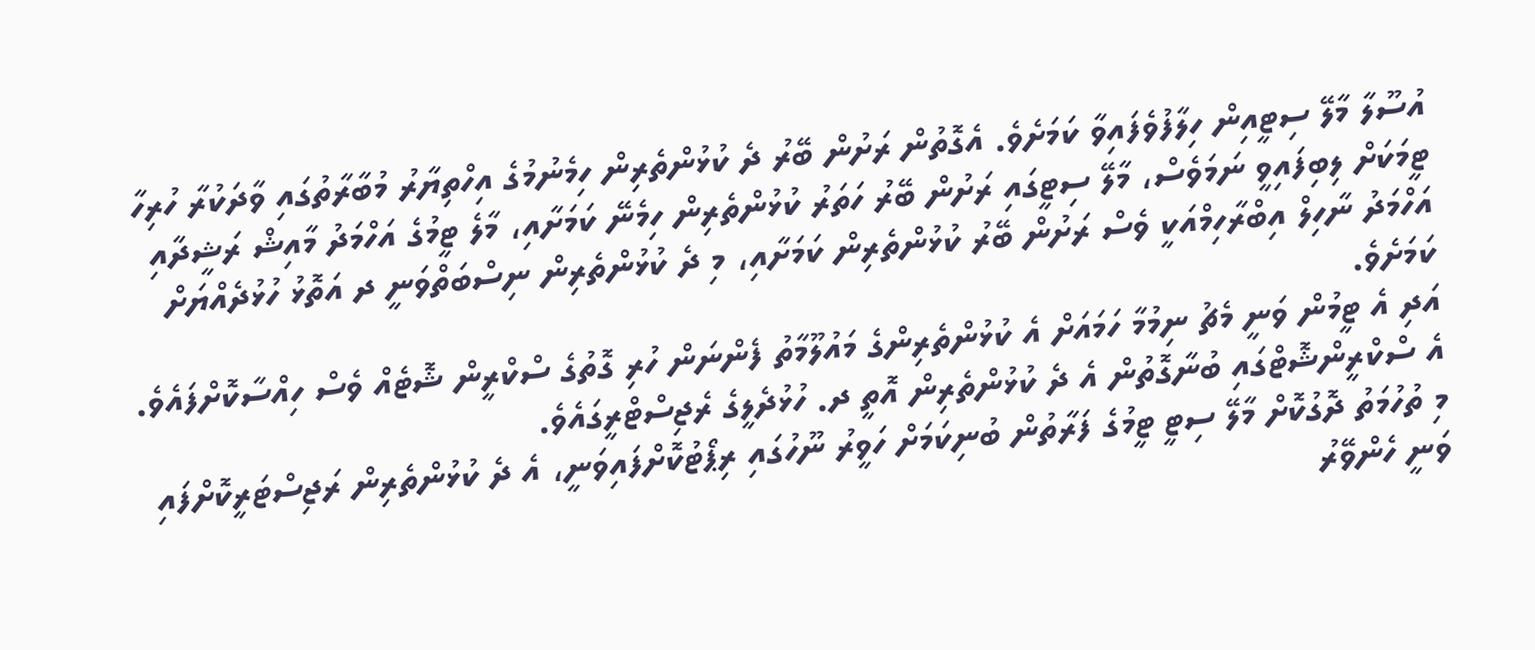އުސޫލާ މާލޭ ސިޓީއިން ހިލާފުވެފައިވާ ކަމަށެވެ. އެގޮތުން ރަށުން ބޭރު ދެ ކުޅުންތެރިން ހިމެނުމުގެ އިހްތިޔާރު މުބާރާތުގައި ވާދަކުރާ ހުރިހާ ޓީމަކަށް ލިބިފައިވީ ނަމަވެސް، މާލޭ ސިޓީގައި ރަށުން ބޭރު ހަތަރު ކުޅުންތެރިން ހިމެނޭ ކަމަށާއި، މާލެ ޓީމުގެ އަހްމަދު މާއިޝް ރަޝީދާއި އަހްމަދު ނާހިލް އިބްރާހިމްއަކީ ވެސް ރަށުން ބޭރު ކުޅުންތެރިން ކަމަށާއި، މި ދެ ކުޅުންތެރިން ނިސްބަތްވަނީ ދ އަތޮޅު ހުޅުދެއްޔަށް ކަމަށެވެ.
އަދި އެ ޓީމުން ވަނީ މެޗު ނިމުމާ ހަމައަށް އެ ކުޅުންތެރިންގެ މައުލޫމާތު ފެންނަން ހުރި ގޮތުގެ ސްކްރީން ޝޮޓެއް ވެސް ހިއްސާކޮށްފައެވެ. އެ ސްކްރީންޝޮޓްގައި ބުނާގޮތުން އެ ދެ ކުޅުންތެރިން އޮތީ ދ. ހުޅުދެލީގެ ރެޖިސްޓްރީގައެވެ.
މި ތުހުމަތު ދޮގުކޮށް މާލޭ ސިޓީ ޓީމުގެ ފަރާތުން ބުނިކަމަށް ހަވީރު ނޫހުގައި ރިޕޯޓުކޮށްފައިވަނީ، އެ ދެ ކުޅުންތެރިން ރަޖިސްޓަރީކޮށްފައި ވަނީ ހެންވޭރު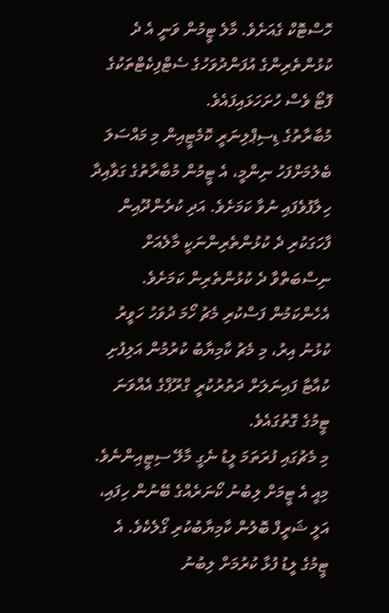ހޮސްޓޮކް ގެއަށެވެ. މާލެ ޓީމުން ވަނީ އެ ދެ ކުޅުންތެރިންގެ އުފަންދުވަހުގެ ސެޓްފިކެޓްތަކުގެ ފޮޓޯ ވެސް ހުށަހަޅައިފައެވެ.
މުބާރާތުގެ ޑިސިޕްލިނަރީ ކޮމެޓީއިން މި މައްސަލަ ބެލުމަށްފަހު ނިންމީ، އެ ޓީމުން މުބާރާތުގެ ގަވާއިދާ ހިލާފުވެފައި ނުވާ ކަމަށެވެ. އަދި ކުރެންދޫއިން ފާހަގަކުރި ދެ ކުޅުންތެރިންނަކީ މާލެއަށް ނިސްބަތްވާ ދެ ކުޅުންތެރިން ކަމަށެވެ.
އެހެންކަމުން ފަސްކުރި މެޗު ހޯމަ ދުވަހު ހަވީރު ކުޅުނު އިރު، މި މެޗު ކާމިޔާބު ކުރުމުން އަލިފުށި ކުއާޓާ ފައިނަލަށް ދަތުރުކުރީ ގްރޫޕްގެ އެއްވަނަ ޓީމުގެ ގޮތުގައެވެ.
މި މެޗުގައި ފުރަތަމަ ލީޑު ނެގީ މާލޭ ސިޓީއިންނެވެ. މިއީ އެ ޓީމަށް ލިބުނު ކޯނަރެއްގެ ބޭނުން ހިފައި، އަލީ ޝަރީފް ބޮލުން ކާމިޔާބުކުރި ގޯލެކެވެ. އެ ޓީމުގެ ލީޑު ފުޅާ ކުރުމަށް ލިބުނު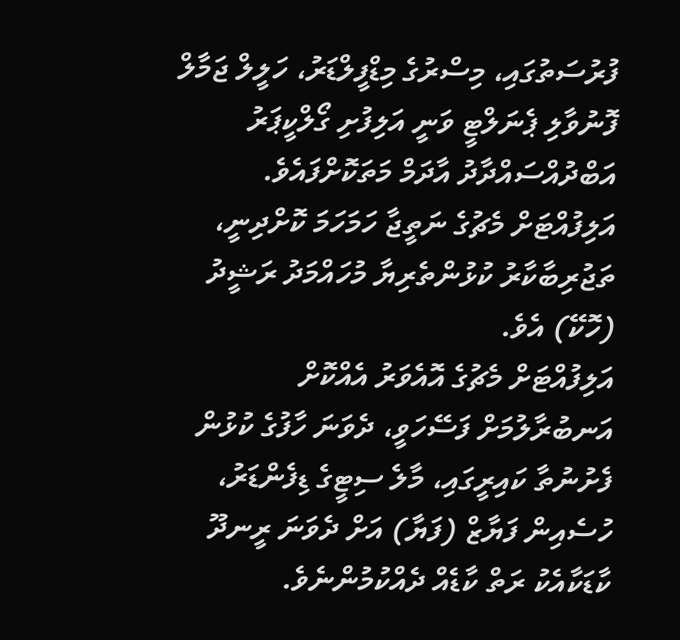ފުރުސަތުގައި، މިސްރުގެ މިޑްފީލްޑަރު، ހަލީލް ޖަމާލް ފޮނުވާލި ޕެނަލްޓީ ވަނީ އަލިފުށި ގޯލްކީޕަރު އަބްދުއްސައްދާދު އާދަމް މަތަކޮށްފައެވެ.
އަލިފުއްޓަށް މެޗުގެ ނަތީޖާ ހަމަހަމަ ކޮށްދިނީ، ތަޖުރިބާކާރު ކުޅުންތެރިޔާ މުހައްމަދު ރަޝީދު (ހޮކޭ) އެވެ.
އަލިފުއްޓަށް މެޗުގެ އޮއެވަރު އެއްކޮށް އަނބުރާލުމަށް ފަސޭހަވީ، ދެވަނަ ހާފުގެ ކުޅުން ފެށުނުތާ ކައިރީގައި، މާލެ ސިޓީގެ ޑިފެންޑަރު، ހުސެއިން ފަޔާޒް (ފަޔާ) އަށް ދެވަނަ ރީނދޫ ކާޑަކާއެކު ރަތް ކާޑެއް ދެއްކުމުންނެވެ.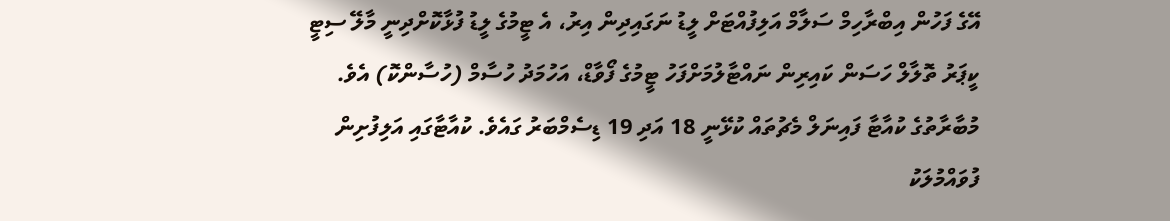އޭގެ ފަހުން އިބްރާހިމް ސަލާމް އަލިފުއްޓަށް ލީޑު ނަގައިދިން އިރު، އެ ޓީމުގެ ލީޑު ފުޅާކޮށްދިނީ މާލޭ ސިޓީ ކީޕަރު ތޮލާލް ހަސަން ކައިރިން ނައްޓާލުމަށްފަހު ޓީމުގެ ފޯވާޑް، އަހުމަދު ހުސާމް (ހުސާންކޮ) އެވެ.
މުބާރާތުގެ ކުއާޓާ ފައިނަލް މެޗުތައް ކުޅޭނީ 18 އަދި 19 ޑިސެމްބަރު ގައެވެ. ކުއާޓާގައި އަލިފުށިން ފުވައްމުލަކު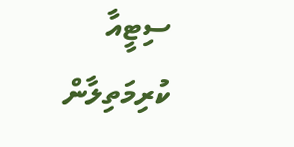ސިޓީއާ ކުރިމަތިލާން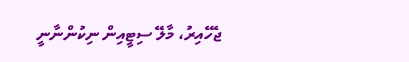ޖެހޭއިރު، މާލޭ ސިޓީއިން ނިކުންނާނީ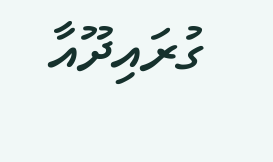ގުރައިދޫއާ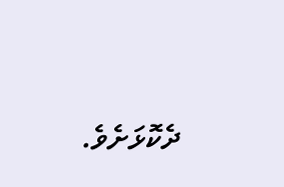ދެކޮޅަށެވެ.